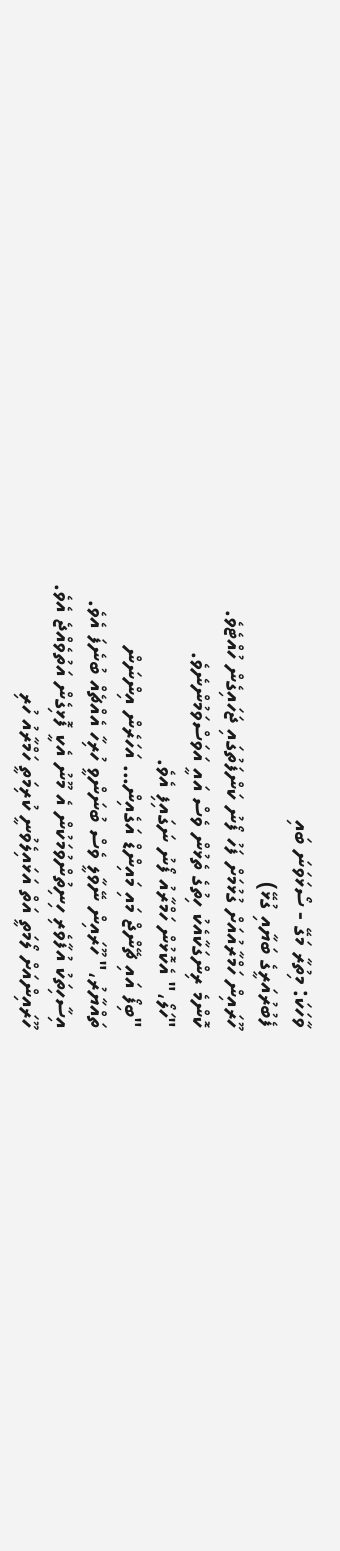ވާހަކަ: މިތުރާ މަގޭ - ސޯޅަވަނަ ބައި
ފެބުރުއަރީގެ ބަޔާއި ގުޅޭ)
ހޫރައިން ހަމްރާއުއަށް ގުޅުމަށް ފަހު ފޯނު ކަންފަތުގައި ޖަހައިގެން ހުއްޓެވެ.
ކޮންމެ ރިންގަކާއެކު ހިތުގެ ތެޅުން ވެސް އައީ އަވަސްވަމުންނެވެ.
"ހަލޯ،" އެކޮޅުން ހަމްރާއު ފޯނު ނަގައިފި އެވެ.
"ބިފޯ އައި ޗޭންޖް މައި މައިންޑް އަގެއިން... އަހަރެން އިންނަން
ތައްޔާރު،" ހޫރައިން ނޭވާލީ ވެސް ބުނަންވީ ހުރިހާ އެއްޗެއް ބުނެފަ އެވެ.
އިސާހިތަކު އުފާވެރި ހިނިތުންވުމަކުން އެ މޫނު އެކީ ފޮޅިގެން އަތުވެއްޖެ އެވެ.
ހޫރައިންއަށް ލޯމަތީ އަތް އަޅައިލެވުނީ ކުރިމަތީ ހަމްރާއު ހުރި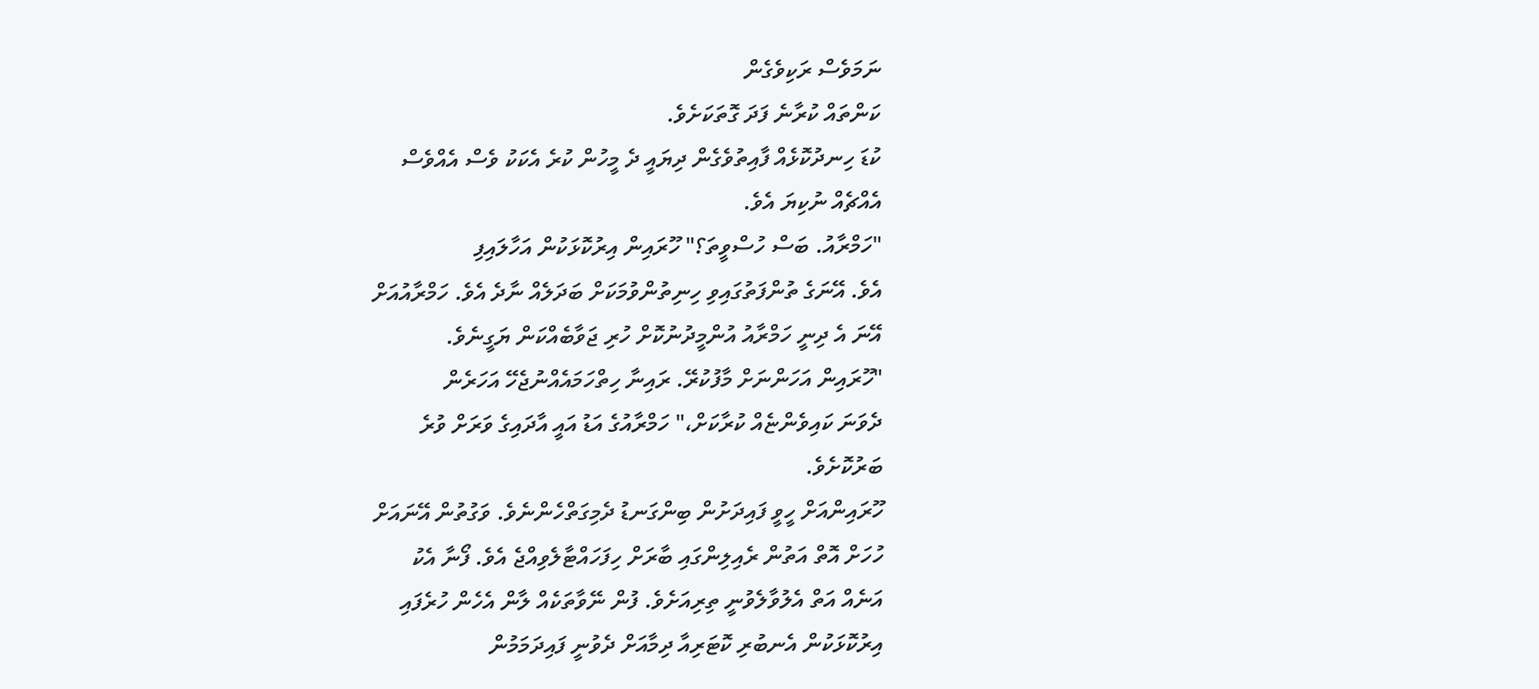ނަމަވެސް ރަކިވެގެން
ކަންތައް ކުރާނެ ފަދަ ގޮތަކަށެވެ.
ކުޑަ ހިނދުކޮޅެއް ފާއިތުވެގެން ދިޔައީ ދެ މީހުން ކުރެ އެކަކު ވެސް އެއްވެސް
އެއްޗެއް ނުކިޔަ އެވެ.
"ހަމްރާއު. ބަސް ހުސްވީތަ؟" ހޫރައިން އިރުކޮޅަކުން އަހާލައިފި
އެވެ. އޭނަގެ ތުންފަތުގައިވި ހިނިތުންވުމަކަށް ބަދަލެއް ނާދެ އެވެ. ހަމްރާއުއަށް
އޭނަ އެ ދިނީ ހަމްރާއު އުންމީދުނުކޮށް ހުރި ޖަވާބެއްކަން ޔަގީނެވެ.
"ހޫރައިން އަހަންނަށް މާފުކުރޭ. ރައިނާ ހިތްހަމައެއްނުޖެހޭ އަހަރެން
ދެވަނަ ކައިވެންޏެއް ކުރާކަށް،" ހަމްރާއުގެ އަޑު އައީ އާދައިގެ ވަރަށް ވުރެ
ބަރުކޮށެވެ.
ހޫރައިންއަށް ހީވީ ފައިދަށުން ބިންގަނޑު ދެމިގަތްހެންނެވެ. ވަގުތުން އޭނައަށް
ހުހަށް އޮތް އަތުން ރެއިލިންގައި ބާރަށް ހިފަހައްޓާލެވިއްޖެ އެވެ. ފޯނާ އެކު
އަނެއް އަތް އެލުވާލެވުނީ ތިރިއަށެވެ. ފުން ނޭވާތަކެއް ލާން އެހެން ހުރެފައި
އިރުކޮޅަކުން އެނބުރި ކޮޓަރިއާ ދިމާއަށް ދެވުނީ ފައިދަމަމުން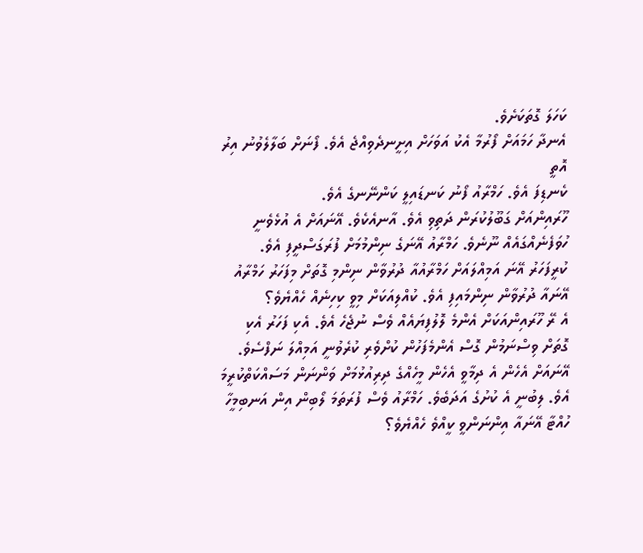ކަހަލަ ގޮތަކަށެވެ.
އެނދާ ހަމައަށް ފޯރުމާ އެކު އަވަހަށް އިށީނދެވިއްޖެ އެވެ. ފޯނަށް ބަލާލެވުނު އިރު އޮތީ
ކެނޑިފަ އެވެ. ހަމްރާއު ފޯނު ކަނޑައިލީ ކަންނޭނގެ އެވެ.
ހޫރައިންއަށް ގަބޫލުކުރަން ދަތިވި އެވެ. އާނއެކެވެ. އޭނައަށް އެ އުޅެވެނީ
ހުވަފެނެއްގައެއް ނޫނެވެ. ހަމްރާއު އޭނަގެ ނިންމުމަށް ފުރަގަސްދީފި އެވެ.
ކުރީފަހަރު އޭނަ އަމިއްލައަށް ހަމްރާއުއާ ދުރުވާން ނިންމި ގޮތަށް މިފަހަރު ހަމްރާއު
އޭނައާ ދުރުވާން ނިންމައިފި އެވެ. ކުއްލިއަކަށް މިވީ ކިހިނެއް ހެއްޔެވެ؟
އެ ރޭ ހޫރައިންއަކަށް އެންމެ ލޮލުފިޔައެއް ވެސް ނުޖެހެ އެވެ. އެކި ފަހަރު އެކި
ގޮތަށް ވިސްނަމުން ގޮސް އެންމެފަހުން ކުށްވެރި ކުރެވުނީ އަމިއްލަ ނަފްސެވެ.
އޭނައަށް އެހެން އެ ދިމާވީ އެހެން މީހެއްގެ ދިރިއުޅުމަށް ވަންނަން މަސައްކަތްކުރީމަ
އެވެ. ލިބުނީ އެ ކުށުގެ އަދަބެވެ. ހަމްރާއު ވެސް ފުރަތަމަ ލޯބިން އިން އަނބިމީހާ
ހުއްޓާ އޭނައާ އިންނަންވީ ކީއްވެ ހެއްޔެވެ؟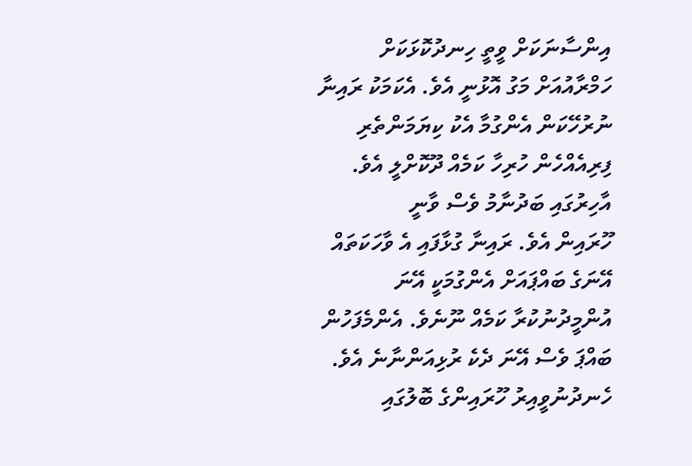އިންސާނަކަށް ވީތީ ހިނދުކޮޅަކަށް
ހަމްރާއުއަށް މަގު އޮޅުނީ އެވެ. އެކަމަކު ރައިނާ ނުރުހޭކަން އެންގުމާ އެކު ކިޔަމަންތެރި
ފިރިއެއްހެން ހުރިހާ ކަމެއް ދޫކޮށްލީ އެވެ. އާހިރުގައި ބަދުނާމު ވެސް ވާނީ
ހޫރައިން އެވެ. ރައިނާ ގުޅާފައި އެ ވާހަކަތައް އޭނަގެ ބައްޕައަށް އެންގުމަކީ އޭނަ
އުންމީދުނުކުރާ ކަމެއް ނޫނެވެ. އެންމެފަހުން ބައްޕަ ވެސް އޭނަ ދެކެ ރުޅިއަންނާނެ އެވެ.
ހެނދުނުވީއިރު ހޫރައިންގެ ބޮލުގައި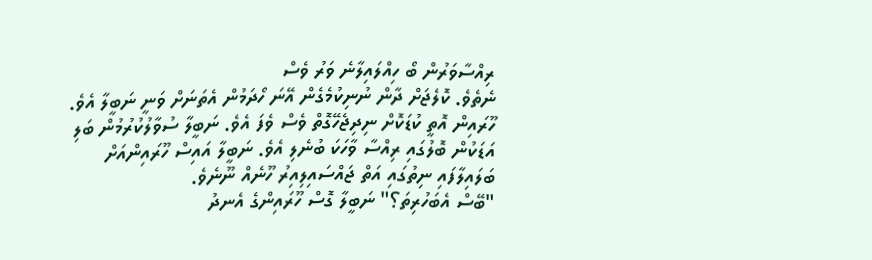ރިއްސާވަރުން ބޯ ހިއްލައިލާނެ ވަރު ވެސް
ނެތެވެ. ކޮލެޖަށް ދާން ނުނިކުމެގެން އޭނަ ހޯދަމުން އެތަނަށް ވަނީ ނަބީލާ އެވެ.
ހޫރައިން އޮތީ ކުޑަކޮށް ނިދިޖެހޭގޮތް ވެސް ވެފަ އެވެ. ނަބީލާ ސުވާލުކުރުމުން ބަލި
އަޑަކުން ބޮލުގައި ރިއްސާ ވާހަކަ ބުނެލި އެވެ. ނަބީލާ އައިސް ހޫރައިންއަށް
ބަލައިލާފައި ނިތުގައި އަތް ޖައްސައިލިއިރު ހޫނެއް ނޫނެވެ.
"ބޭސް އެބަހުރިތަ؟" ނަބީލާ ގޮސް ހޫރައިންގެ އެނދު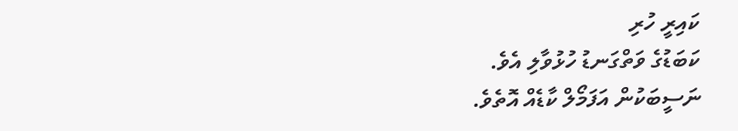ކައިރީ ހުރި
ކަބަޑުގެ ވަތްގަނޑު ހުޅުވާލި އެވެ.
ނަސީބަކުން އަފަމޯލް ކާޑެއް އޮތެވެ.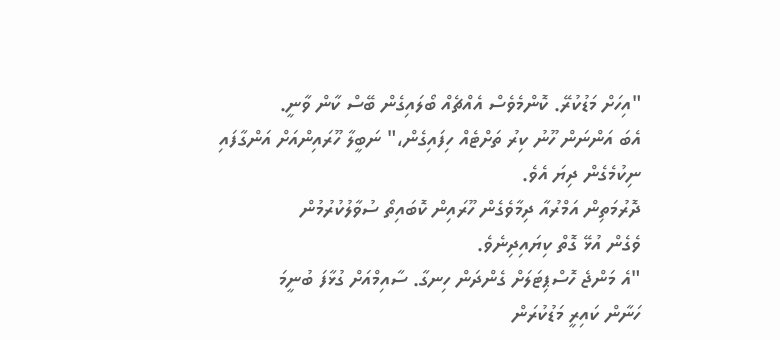"އިހަށް މަޑުކުރޭ. ކޮންމެވެސް އެއްޗެއް ބޯލައިގެން ބޭސް ކާން ވާނީ.
އެބަ އަންނަން ހޫނު ކިރު ތަށްޓެއް ހިފައިގެން،" ނަބީލާ ހޫރައިންއަށް އަންގާފައި
ނިކުމެގެން ދިޔަ އެވެ.
ދޮރުމަތިން އަމްރުއާ ދިމާވެގެން ހޫރައިން ކޮބައިތޯ ސުވާލުކުރުމުން
ވެގެން އުޅޭ ގޮތް ކިޔައިދިނެވެ.
"އެ މަންޖެ ހޮސްޕިޓަލަށް ގެންދަން ހިނގާ. ސާއިމްއަށް ގުޅާފަ ބުނީމަ
ހަނާން ކައިރީ މަޑުކުރަން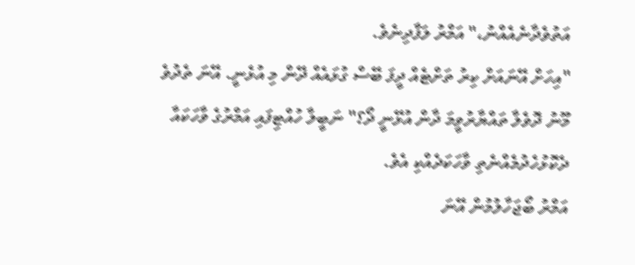އަތުވެދާނެއެއްނު،" އަމްރު ލަފާދިނެވެ.
"އިހަށް އޭނައަށް ކިރު ތަށްޓެއް ދީފަ ބޭސް ގުޅައެއް ދޭން މި އުޅެނީ. އޭނަ ތެދުވެ
މޫނު ދޮވެލާ ތައްޔާރުވީމަ ދާން އުޅޭނީ ދޯ؟" ނަބީލާ ހުއްޓިފައި އަމްރުގެ ވާހަކައާ
ދެކޮޅުހެދުމެއްނެތި ވާހަކަދެއްކި އެވެ.
އަމްރު ބޯޖަހާލުމުން އޭނަ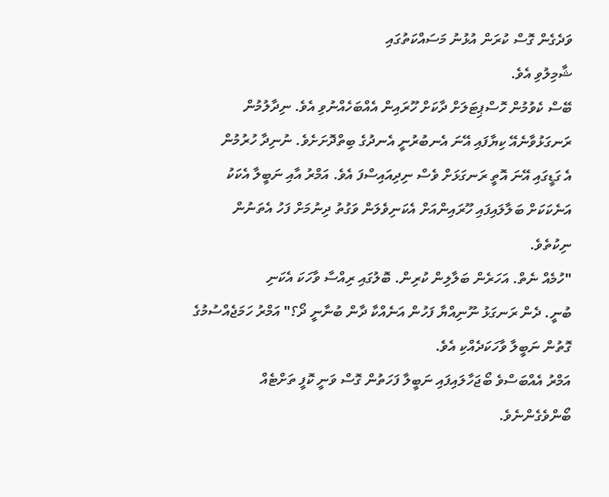ވަދެގެން ގޮސް ކުރަން އުޅުނު މަސައްކަތުގައި
ޝާމިލުވި އެވެ.
ބޭސް ކެވުމުން ހޮސްޕިޓަލަށް ދާކަށް ހޫރައިން އެއްބަހެއްނުވި އެވެ. ނިދާލުމުން
ރަނގަޅުވާނެއޭ ކިޔާފައި އޭނަ އެނބުރުނީ އެނދުގެ ބިތްދޮށަށެވެ. ނުނިދާ ހުރުމުން
އެ ގަޑީގައި އޭނަ އޮތީ ރަނގަޅަށް ވެސް ނިދިއައިސްފަ އެވެ. އަމްރު އާއި ނަބީލާ އެކަކު
އަނެކަކަށް ބަލާލައިފައި ހޫރައިންއަށް އެކަނިވެލަން ވަގުތު ދިނުމަށް ފަހު އެތަނުން
ނިކުތެވެ.
"ހުމެއް ނެތް. އަހަރެން ބަލާލިން ކުރިން. ބޮލުގައި ރިއްސާ ވާހަކަ އެކަނި
ބުނީ. ދެން ރަނގަޅު ނޫނިއްޔާ ފަހުން އަނެއްކާ ދާން ބުނާނީ ދޯ؟" އަމްރު ހަމަޖެއްސުމުގެ
ގޮތުން ނަބީލާ ވާހަކަދެއްކި އެވެ.
އަމްރު އެއްބަސްވެ ބޯޖަހާލައިފައި ނަބީލާ ފަހަތުން ގޮސް ވަނީ ކޮފީ ތަށްޓެއް
ބޯންވެގެންނެވެ.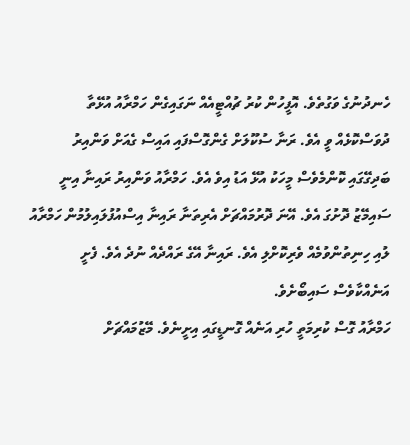ހެނދުނުގެ ވަގުތެވެ. އޮފީހުން ކުރު ޗުއްޓީއެއް ނަގައިގެން ހަމްރާއު އުޅޭތާ
ދުވަސްކޮޅެއް ވީ އެވެ. ރަނާ ސުކޫލަށް ގެންގޮސްފައި އައިސް ގެއަށް ވަންއިރު
ބަދިގޭގައި ކޮންމެވެސް މީހަކު އުޅޭ އަޑު އިވެ އެވެ. ހަމްރާއު ވަންއިރު ރައިނާ އިނީ
ސައިމޭޒު ދޮށުގަ އެވެ. އޭނަ ދޮރުމައްޗަށް އެރިތަނާ ރައިނާ އިސްއުފުލައިލުމުން ހަމްރާއު
ލުއި ހިނިތުންވުމެއް ވެރިކޮށްލި އެވެ. ރައިނާ އޭގެ ރައްދެއް ނުދެ އެވެ. ފެށީ
އަނެއްކާވެސް ސައިބޯށެވެ.
ހަމްރާއު ގޮސް ކުރިމަތީ ހުރި އަނެއް ގޮނޑީގައި އިށީނެވެ. މޭޒުމައްޗަށް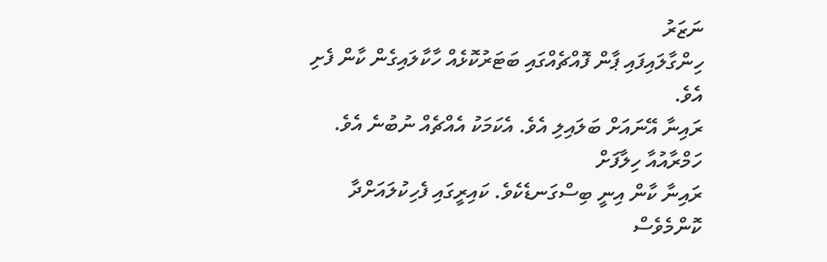ނަޒަރު
ހިންގާލައިފައި ޕާން ފޮއްޗެއްގައި ބަޓަރުކޮޅެއް ހާކާލައިގެން ކާން ފެށި އެވެ.
ރައިނާ އޭނައަށް ބަލައިލި އެވެ. އެކަމަކު އެއްޗެއް ނުބުނެ އެވެ. ހަމްރާއުއާ ހިލާފަށް
ރައިނާ ކާން އިނީ ބިސްގަނޑެކެވެ. ކައިރީގައި ފެހިކުލައަށްދާ ކޮންމެވެސް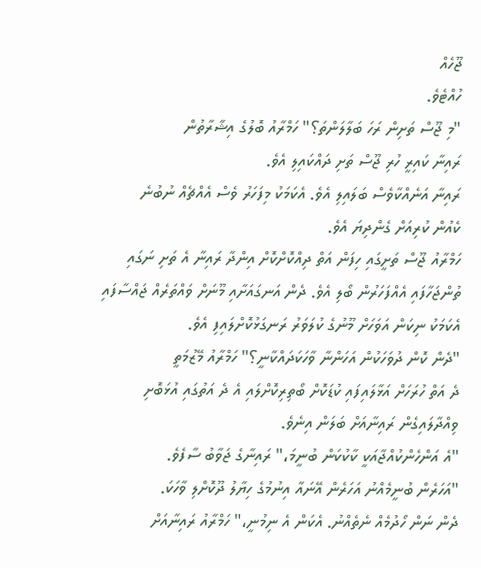ޖޫހެއް
ހުއްޓެވެ.
"މި ޖޫސް ތަށިން ރަހަ ބަލާލަންތަ؟" ހަމްރާއު ބޮލުގެ އިޝާރާތުން
ރައިނާ ކައިރީ ހުރި ޖޫސް ތަށި ދައްކައިލި އެވެ.
ރައިނާ އަނެއްކާވެސް ބަލައިލި އެވެ. އެކަމަކު މިފަހަރު ވެސް އެއްޗެއް ނުބުނެ
ކެއުން ކުރިއަށް ގެންދިޔަ އެވެ.
ހަމްރާއު ޖޫސް ތަށީގައި ހިފަން އަތް ދިއްކޮށްކޮށް އިންދާ ރައިނާ އެ ތަށި ނަގައި
ތުންޖަހާފައި އެއްފަހަރުން ބޯލި އެވެ. ދެން އަނގައަށާއި މޫނަށް ވައްތަރެއް ޖައްސާފައި
އެކަމަކު ނިކަން އަވަހަށް މޫނުގެ ކުލަވަރު ރަނގަޅުކޮށްލައިފި އެވެ.
"ދެން ކޮން ދުވަހަކުން އަހަންނާ ވާހަކަދައްކާނީ؟" ހަމްރާއު މޭޒުމަތީ
ދެ އަތް ހުރަހަށް އަޅާލައިފައި ކުޑަކޮށް ބޯތިރިކޮށްލައި އެ ދެ އަތުގައި އުޅަބޮށި
ވިއްދާލައިގެން ރައިނާއަށް ބަލަން އިނެވެ.
"އެ އަންހެންކުއްޖާއަކީ ކާކުކަން ބުނީމަ،" ރައިނާގެ ޖަވާބު ސާފެވެ.
"އަހަރެން ބުނީމެއްނު އަހަރެން އޭނައާ އިނުމުގެ ހިޔާލު ދޫކޮށްލި ވާހަކަ.
ދެން ނަން ހޯދުމެއް ނެތެއްނު. އެކަން އެ ނިމުނީ،" ހަމްރާއު ރައިނާއަށް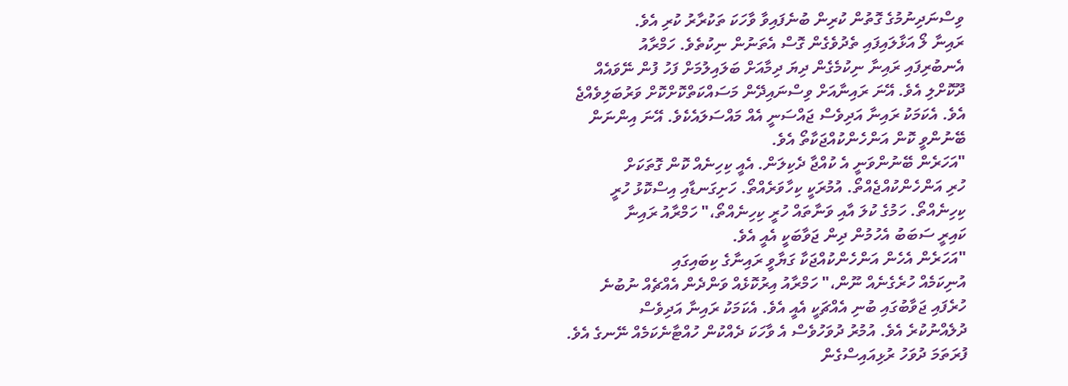ވިސްނަދިނުމުގެ ގޮތުން ކުރިން ބުނެފައިވާ ވާހަކަ ތަކުރާރު ކުރި އެވެ.
ރައިނާ ލޯ އަޅާލައިފައި ތެދުވެގެން ގޮސް އެތަނުން ނިކުތެވެ. ހަމްރާއު
އެނބުރިފައި ރައިނާ ނިކުމެގެން ދިޔަ ދިމާއަށް ބަލައިލުމަށް ފަހު ފުން ނޭވައެއް
ދޫކޮށްލި އެވެ. އޭނަ ރައިނާއަށް ވިސްނައިދޭން މަސައްކަތްކޮށްކޮށް ވަރުބަލިވެއްޖެ
އެވެ. އެކަމަކު ރައިނާ އަދިވެސް ޖައްސަނީ އެއް މައްސަލައެކެވެ. އޭނަ އިންނަން
ބޭނުންވީ ކޮން އަންހެންކުއްޖަކާތޯ އެވެ.
"އަހަރެން ބޭނުންވަނީ އެ ކުއްޖާ ދެކިލަން. އެއީ ކިހިނެއް ކޮން ގޮތަކަށް
ހުރި އަންހެންކުއްޖެއްތޯ. އުމުރަކީ ކިހާވަރެއްތޯ. ހަށިގަނޑާއި އިސްކޮޅު ހުރީ
ކިހިނެއްތޯ. ހަމުގެ ކުލަ އާއި ވަނާތައް ހުރީ ކިހިނެއްތޯ،" ހަމްރާއު ރައިނާ
ކައިރީ ސަބަބު އެހުމުން ދިން ޖަވާބަކީ އެއީ އެވެ.
"އަހަރެން އެހެން އަންހެންކުއްޖަކާ ގަޔާވީ ރައިނާގެ ކިބައިގައި
އުނިކަމެއް ހުރެގެނެއް ނޫން،" ހަމްރާއު އިރުކޮޅެއް ވަންދެން އެއްޗެއް ނުބުނެ
ހުރެފައި ޖަވާބުގައި ބުނި އެއްޗަކީ އެއީ އެވެ. އެކަމަކު ރައިނާ އަދިވެސް
ދުލެއްނުކުރެ އެވެ. އުމުރު ދުވަހުވެސް އެ ވާހަކަ ދެއްކުން ހުއްޓާނެކަމެއް ނޭނގެ އެވެ.
ފުރަތަމަ ދުވަހު ރުޅިއައިސްގެން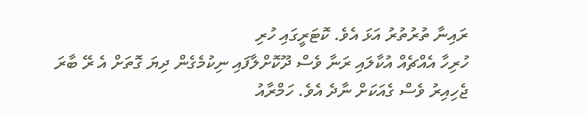ރައިނާ ތުރުތުރު އަޅަ އެވެ. ކޮޓަރީގައި ހުރި
ހުރިހާ އެއްޗެއް އުކާލައި ރަނާ ވެސް ދޫކޮށްލާފައި ނިކުމެގެން ދިޔަ ގޮތަށް އެ ރޭ ބާރަ
ޖެހިއިރު ވެސް ގެއަކަށް ނާދެ އެވެ. ހަމްރާއު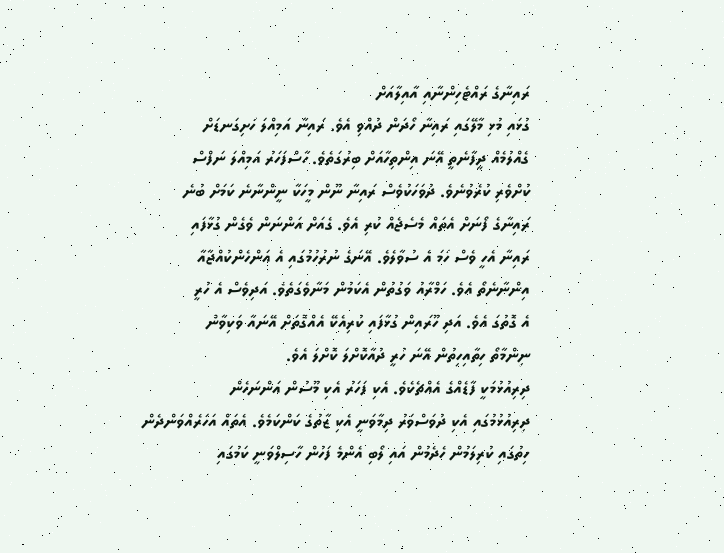ރައިނާގެ ރައްޓެހިންނާއި އާއިލާއަށް
ގުޅައި މުޅި މާލޭގައި ރައިނާ ހޯދަން ދުއްވި އެވެ. ރައިނާ އަމިއްލަ ހަށިގަނޑަށް
ގެއްލުމެއް ދީފާނެތީ އޭނަ އިންތިހާއަށް ބިރުގަތެވެ. ހާސްފަހަރު އަމިއްލަ ނަފްސް
ކުށްވެރި ކުރެވުނެވެ. ދުވަހަކުވެސް ރައިނާ ނޫން މީހަކާ ނީންނާނެ ކަމަށް ބުނެ
ރައިނާގެ ފޯނަށް އެތައް މެސެޖެއް ކުރި އެވެ. ގެއަށް އަންނަން ވެގެން ގުޅާފައި
ރައިނާ އެހީ ވެސް ހަމަ އެ ސުވާލެވެ. އޭނަގެ ނުރުހުމުގައި އެ އަންހެންކުއްޖާއާ
އިންނާނެތޯ އެވެ. ހަމްރާއު ވަގުތުން އެކަމުން މަނާވެގަތެވެ. އަދިވެސް އެ ހުރީ
އެ ގޮތުގަ އެވެ. އަދި ހޫރައިން ގުޅާފައި ކުރިއެކޭ އެއްގޮތަށް އޭނައާ ވަކިވާން
ނިންމާތޯ ހިތާއިހިތުން އޭނަ ހުރީ ދުއާކޮށްލަ ކޮށްލަ އެވެ.
ދިރިއުޅުމަކީ ފާޑެއްގެ އެއްޗެކެވެ. އެކި ފަހަރު އެކި މޫސުން އަންނަހެން
ދިރިއުޅުމުގައި އެކި ދުވަސްވަރު ދިމާވަނީ އެކި ޒާތުގެ ކަންކަމެވެ. އެތައް އަހަރެއްވަންދެން
ހިތުގައި ކުރިލަމުން ހެދެމުން އައި ލޯބި އެންމެ ފަހުން ހާސިލްވަނީ ކަމުގައި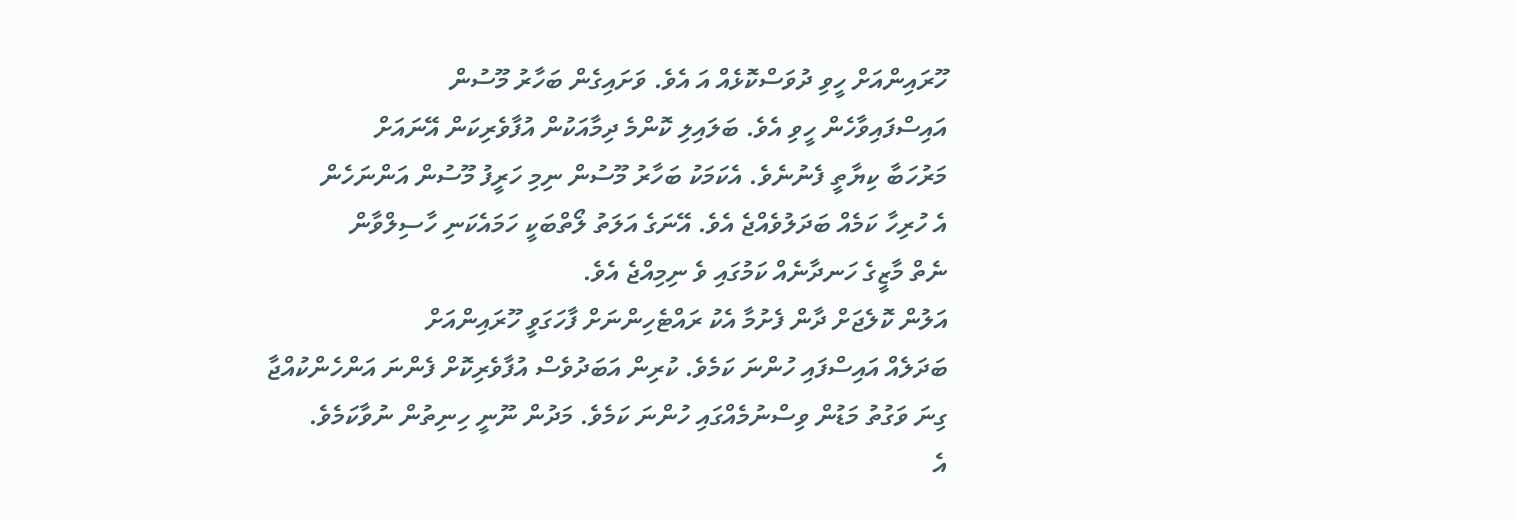ހޫރައިންއަށް ހީވި ދުވަސްކޮޅެއް އަ އެވެ. ވަށައިގެން ބަހާރު މޫސުން
އައިސްފައިވާހެން ހީވި އެވެ. ބަލައިލި ކޮންމެ ދިމާއަކުން އުފާވެރިކަން އޭނައަށް
މަރުހަބާ ކިޔާތީ ފެނުނެވެ. އެކަމަކު ބަހާރު މޫސުން ނިމި ހަރީފު މޫސުން އަންނަހެން
އެ ހުރިހާ ކަމެއް ބަދަލުވެއްޖެ އެވެ. އޭނަގެ އަލަތު ލޯތްބަކީ ހަމައެކަނި ހާސިލްވާން
ނެތް މާޒީގެ ހަނދާނެއް ކަމުގައި ވެ ނިމިއްޖެ އެވެ.
އަލުން ކޮލެޖަށް ދާން ފެށުމާ އެކު ރައްޓެހިންނަށް ފާހަގަވީ ހޫރައިންއަށް
ބަދަލެއް އައިސްފައި ހުންނަ ކަމެވެ. ކުރިން އަބަދުވެސް އުފާވެރިކޮށް ފެންނަ އަންހެންކުއްޖާ
ގިނަ ވަގުތު މަޑުން ވިސްނުމެއްގައި ހުންނަ ކަމެވެ. މަދުން ނޫނީ ހިނިތުން ނުވާކަމެވެ.
އެ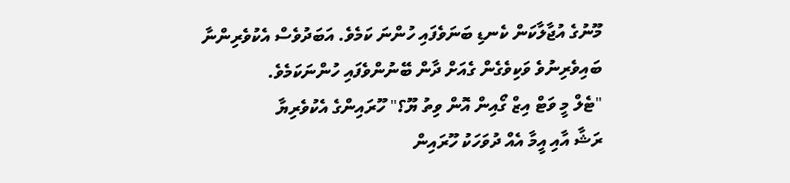މޫނުގެ އުޖާލާކަން ކެނޑި ބަނަވެފައި ހުންނަ ކަމެވެ. އަބަދުވެސް އެކުވެރިންނާ ބައިވެރިނުވެ ވަކިވެގެން ގެއަށް ދާން ބޭނުންވެފައި ހުންނަކަމެވެ.
"ޓެލް މީ ވަޓް އިޒް ގޯއިން އޮން ވިތު ޔޫ؟" ހޫރައިންގެ އެކުވެރިޔާ
ރަޝާ އާއި އީމާ އެއް ދުވަހަކު ހޫރައިން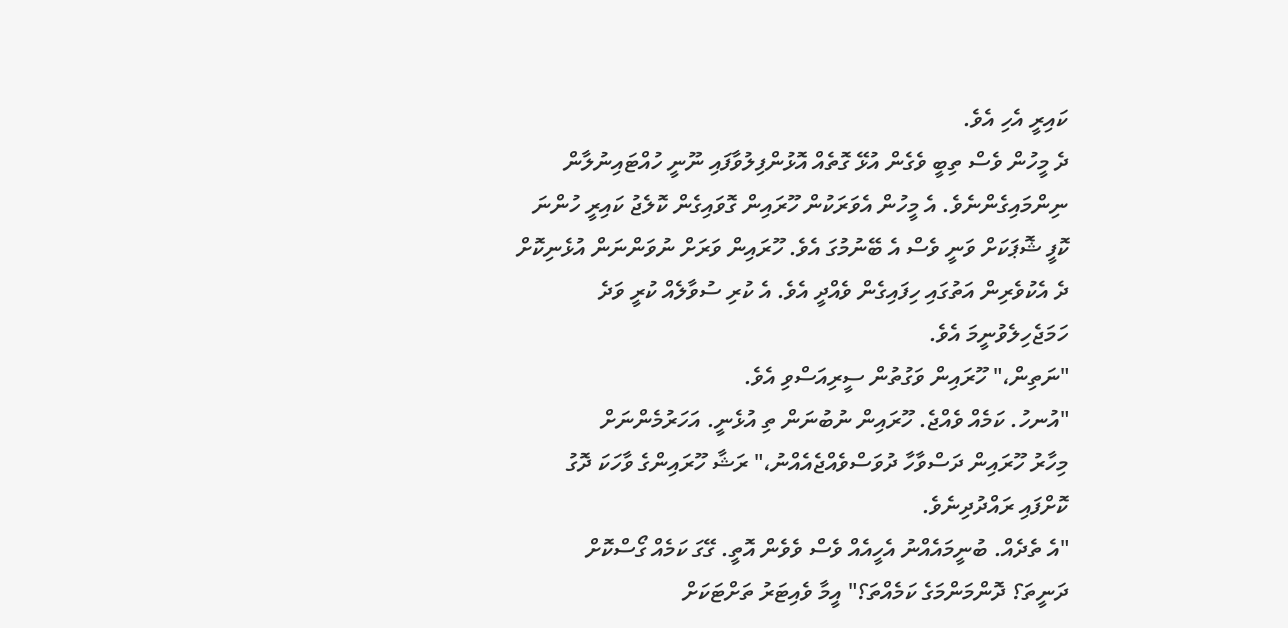ކައިރީ އެހި އެވެ.
ދެ މީހުން ވެސް ތިބީ ވެގެން އުޅޭ ގޮތެއް އޮޅުންފިލުވާފައި ނޫނީ ހުއްޓައިނުލާން
ނިންމައިގެންނެވެ. އެ މީހުން އެވަރަކުން ހޫރައިން ގޮވައިގެން ކޮލެޖު ކައިރީ ހުންނަ
ކޮފީ ޝޮޕަކަށް ވަނީ ވެސް އެ ބޭނުމުގަ އެވެ. ހޫރައިން ވަރަށް ނުވަންނަން އުޅެނިކޮށް
ދެ އެކުވެރިން އަތުގައި ހިފައިގެން ވެއްދީ އެވެ. އެ ކުރި ސުވާލެއް ކުރީ ވަދެ
ހަމަޖެހިލެވުނީމަ އެވެ.
"ނަތިން،" ހޫރައިން ވަގުތުން ސީރިއަސްވި އެވެ.
"އުނހު. ކަމެއް ވެއްޖެ. ހޫރައިން ނުބުނަން ތި އުޅެނީ. އަހަރުމެންނަށް
މިހާރު ހޫރައިން ދަސްވާހާ ދުވަސްވެއްޖެއެއްނު،" ރަޝާ ހޫރައިންގެ ވާހަކަ ދޮގު
ކޮށްފައި ރައްދުދިނެވެ.
"އެ ތެދެއް. ބުނީމައެއްނު އެހީއެއް ވެސް ވެވެން އޮތީ. ގޭގަ ކަމެއް ގޯސްކޮށް
ދަނީތަ؟ ދޮންމަންމަގެ ކަމެއްތަ؟" އީމާ ވެއިޓަރު ތަށްޓަކަށް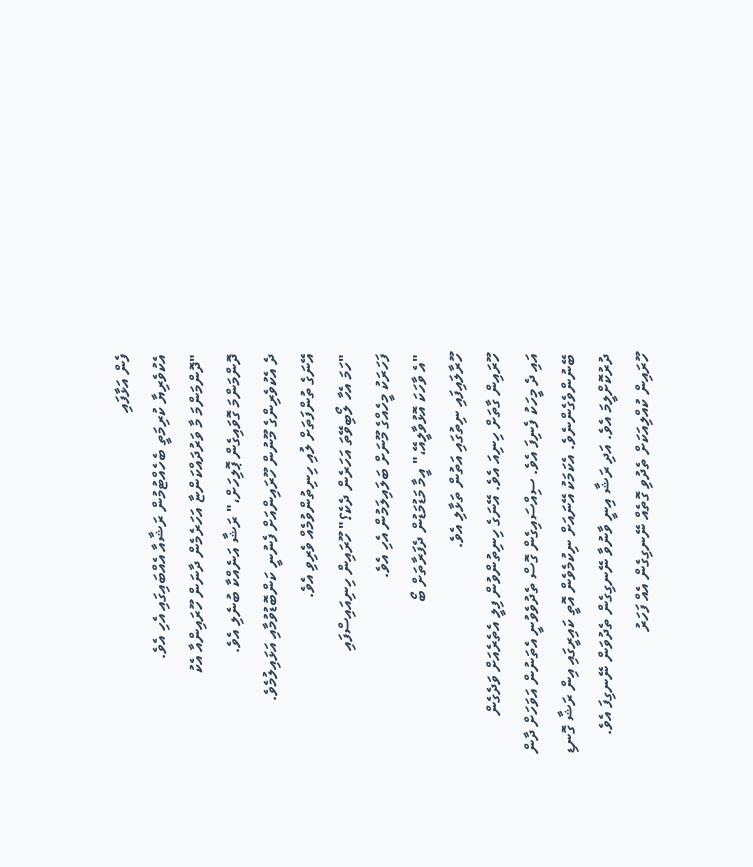ފެން އަޅާފައި
އެކުވެރިޔާ ކުރިމަތީ ބެހެއްޓުމުން ރަޝާއާ އެއްބައިގައި އެހި އެވެ.
"ދޮންމަންމަ މާ ވަރުދައްކަންޏާ އަހަރެމެން ދާނަން ހޫރައިންއާ އެކު
ދޮންމަންމަ ގޮވައިގެން ޕޮލިހަށް،" ރަޝާ އަނެއްކާ ބުނެލި އެވެ.
ދެ އެކުވެރިންގެ މޫނުން ހޫރައިންއަށް ފެނުނީ ކަންބޮޑުވުމާއި އަޅައިލުމެވެ.
އޭނަގެ ތުންފަތަށް ލުއި ހިނިތުންވުމެއް ވެރިވި އެވެ.
"ހަމަ އެހާ ލޯބިވޭތަ އަހަރެން ދެކެ؟" ހޫރައިން ހިނިއައިސްފައި
ފަހަރަކު މީހެއްގެ މޫނަށް ބަލައިލަމުން އެހި އެވެ.
"އެ ވާހަކަ އޮޅުވާލީއޭ،" އީމާ މަޑުމަޑުން ދެފަރާތަށް ބޯ
ހޫރާލައިފައި ނިތުގައި އަތުން ތަޅާލި އެވެ.
ހޫރައިން ގާތަށް ހިނިއަ އެވެ. އޭނަގެ ހިނިތުންވުން ފިލީ އެތެރެއަށް ވަދެގެން
އައި ދެ މީހަކު ފެނިފަ އެވެ. ސިއްސައިގެން ގޮސް ތެދުވެވުނީ އެތަނުން އަވަހަށް ދާން
ބޭނުންވެގެންނެވެ. އެކަމަކު އޭނައަށް ނިކުމެވެން އޮތީ ކައިރީގައި އިން ރަޝާ ގޮނޑި
ދުރުކޮށްލީމަ އެވެ. އަދި ރަޝާ އިނީ ވާނުވާ ނޭނގިގެން ތެދުވަން ނޭނގިފަ އެވެ.
ހޫރައިން ކުއްލިއަކަށް ތެދުވި ގޮތެއް ނޭނގިގެން އެއް ފަހަރު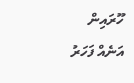ހޫރައިން އަނެއް ފަހަރު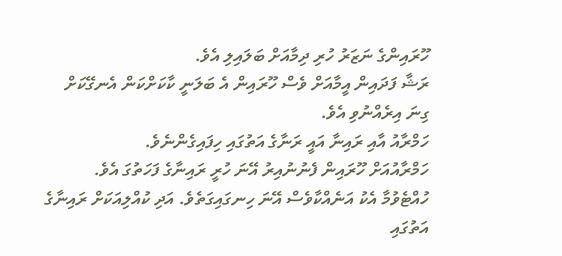ހޫރައިންގެ ނަޒަރު ހުރި ދިމާއަށް ބަލައިލި އެވެ.
ރަޝާ ފަދައިން އީމާއަށް ވެސް ހޫރައިން އެ ބަލަނީ ކާކަށްކަން އެނގޭކަށް
ގިނަ އިރެއްނުވި އެވެ.
ހަމްރާއު އާއި ރައިނާ އައީ ރަނާގެ އަތުގައި ހިފައިގެންނެވެ.
ހަމްރާއުއަށް ހޫރައިން ފެނުނުއިރު އޭނަ ހުރީ ރައިނާގެ ފަހަތުގަ އެވެ.
ހުއްޓެވުމާ އެކު އަނެއްކާވެސް އޭނަ ހިނގައިގަތެވެ. އަދި ކުއްލިއަކަށް ރައިނާގެ
އަތުގައި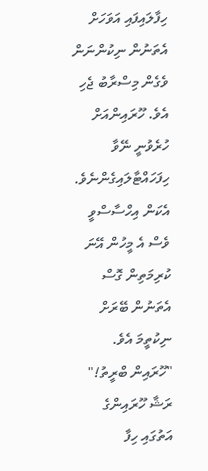ހިފާލައިފައި އަވަހަށް އެތަނުން ނިކުންނަން ވެގެން މިސްރާބު ޖެހި އެވެ. ހޫރައިންއަށް
ހުރެވުނީ ނޭވާ ހިފަހައްޓާލައިގެންނެވެ. އެކަން އިހްސާސްވީ ވެސް އެ މީހުން އޭނަ
ކުރިމަތިން ގޮސް އެތަނުން ބޭރަށް ނިކުތީމަ އެވެ.
"ހޫރައިން ބްރީތު!" ރަޝާ ހޫރައިންގެ އަތުގައި ހިފާ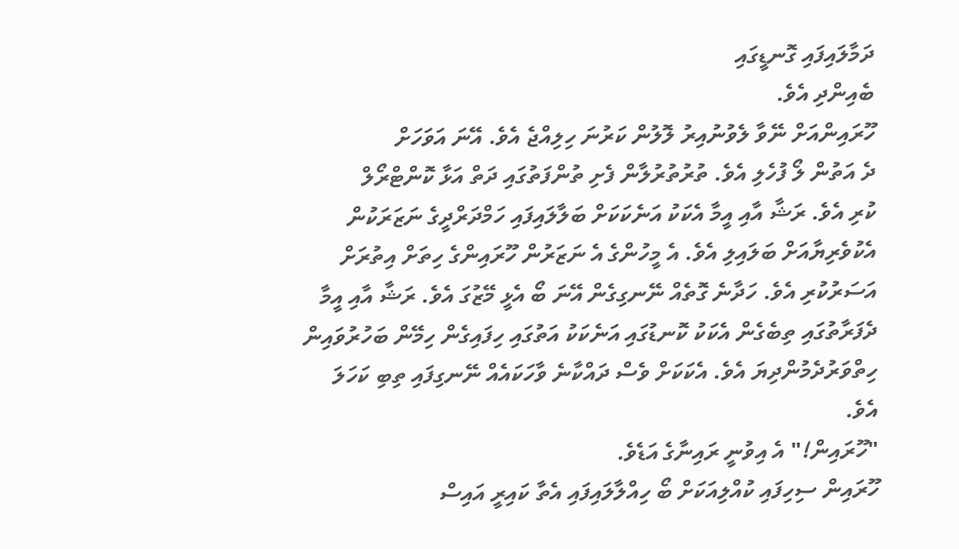ދަމާލައިފައި ގޮނޑީގައި
ބެއިންދި އެވެ.
ހޫރައިންއަށް ނޭވާ ލެވުނުއިރު ލޮލުން ކަރުނަ ހިލިއްޖެ އެވެ. އޭނަ އަވަހަށް
ދެ އަތުން ލޯ ފުހެލި އެވެ. ތުރުތުރުލާން ފެށި ތުންފަތުގައި ދަތް އަޅާ ކޮންޓްރޯލް
ކުރި އެވެ. ރަޝާ އާއި އީމާ އެކަކު އަނެކަކަށް ބަލާލައިފައި ހަމްދަރްދީގެ ނަޒަރަކުން
އެކުވެރިޔާއަށް ބަލައިލި އެވެ. އެ މީހުންގެ އެ ނަޒަރުން ހޫރައިންގެ ހިތަށް އިތުރަށް
އަސަރުކުރި އެވެ. ހަދާނެ ގޮތެއް ނޭނގިގެން އޭނަ ބޯ އެޅީ މޭޒުގަ އެވެ. ރަޝާ އާއި އީމާ
ދެފަރާތުގައި ތިބެގެން އެކަކު ކޮނޑުގައި އަނެކަކު އަތުގައި ހިފައިގެން ހިމޭން ބަހުރުވައިން
ހިތްވަރުދެމުންދިޔަ އެވެ. އެކަކަށް ވެސް ދައްކާނެ ވާހަކައެއް ނޭނގިފައި ތިބި ކަހަލަ
އެވެ.
"ހޫރައިން!" އެ އިވުނީ ރައިނާގެ އަޑެވެ.
ހޫރައިން ސިހިފައި ކުއްލިއަކަށް ބޯ ހިއްލާލައިފައި އެތާ ކައިރީ އައިސް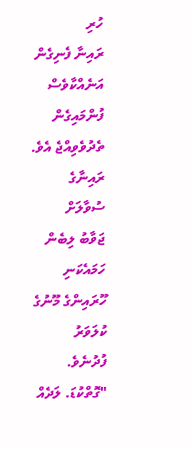ހުރި
ރައިނާ ފެނިގެން އަނެއްކާވެސް ފުންމައިގެން ތެދުވެވިއްޖެ އެވެ. ރައިނާގެ ސުވާލަށް
ޖަވާބު ލިބެން ހަމައެކަނި ހޫރައިންގެ މޫނުގެ ކުލަވަރު ފުދުނެވެ.
"ގޮތްކުޑަ. ލަދެއް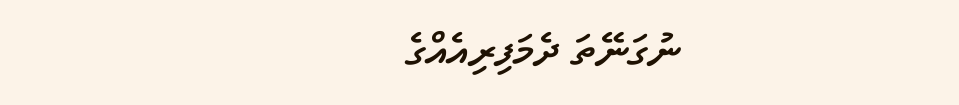ނުގަނޭތަ ދެމަފިރިއެއްގެ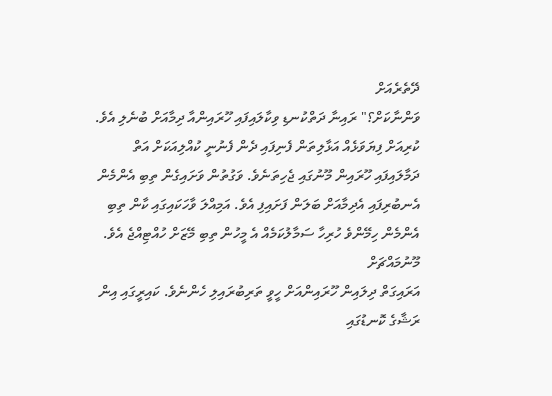ދޭތެރެއަށް
ވަންނާކަށް؟" ރައިނާ ދަތްކުނޑި ވިކާލައިފައި ހޫރައިންއާ ދިމާއަށް ބުނެލި އެވެ.
ކުރިއަށް ފިޔަވަޅެއް އަޅާލިތަން ފެނިފައި ދެން ފެނުނީ ކުއްލިއަކަށް އަތް
ދަމާލައިފައި ހޫރައިން މޫނުގައި ޖެހިތަނެވެ. ވަގުތުން ވަށައިގެން ތިބި އެންމެން
އެނބުރިފައި އެދިމާއަށް ބަލަން ފަށައިފި އެވެ. އަމިއްލަ ވާހަކައިގައި ކާން ތިބި
އެންމެން ހިމޭންވެ ހުރިހާ ސަމާލުކަމެއް އެ މީހުން ތިބި މޭޒަށް ހުއްޓިއްޖެ އެވެ. މޫނުމައްޗަށް
އަރައިގަތް ދިލައިން ހޫރައިންއަށް ހީވީ ތަރިބުރައިލި ހެންނެވެ. ކައިރީގައި އިން
ރަޝާގެ ކޮނޑުގައި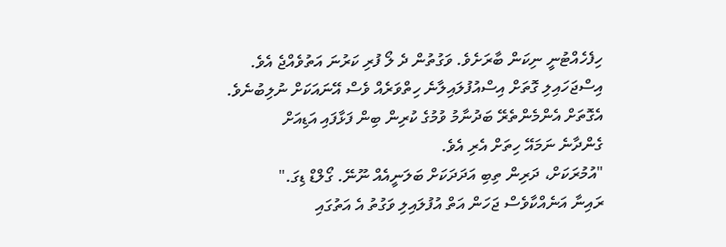ހިފެހެއްޓުނީ ނިކަން ބާރަށެވެ. ވަގުތުން ދެ ލޯ ފުރި ކަރުނަ އަތުވެއްޖެ އެވެ.
އިސްޖަހައިލި ގޮތަށް އިސްއުފުލައިލާނެ ހިތްވަރެއް ވެސް އޭނައަކަށް ނުލިބުނެވެ.
އެގޮތަށް އެންމެންތެރޭ ބަދުނާމު ވުމުގެ ކުރިން ބިން ފަޅާފައި އަޑިއަށް
ގެންދާނެ ނަމައޭ ހިތަށް އެރި އެވެ.
"އުމުރަކަށް، ދަރިން ތިބި އަދަދަކަށް ބަލަނީއެއް ނޫނޭ. ގޯލްޑް ޑިގަ."
ރައިނާ އަނެއްކާވެސް ޖަހަން އަތް އުފުލައިލި ވަގުތު އެ އަތުގައި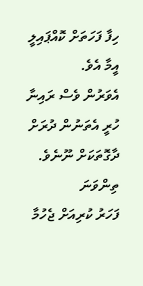ހިފާ ފަހަތަށް ކޮއްޕައިލީ
އީމާ އެވެ.
އެވަރުން ވެސް ރައިނާ ހުރީ އެތަނުން ދުރަށް ދާގޮތަކަށް ނޫނެވެ. ތިންވަނަ
ފަހަރު ކުރިއަށް ޖެހުމާ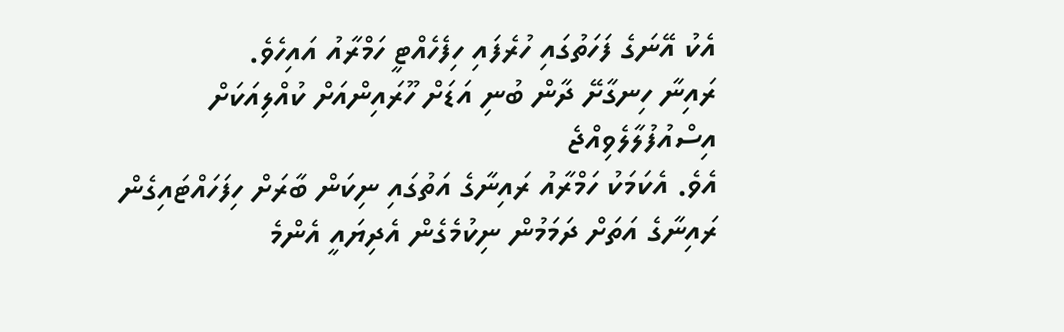އެކު އޭނަގެ ފަހަތުގައި ހުރެފައި ހިފެހެއްޓީ ހަމްރާއު އައިހެވެ.
ރައިނާ ހިނގާށޭ ދާން ބުނި އަޑަށް ހޫރައިންއަށް ކުއްލިއަކަށް އިސްއުފުލާލެވިއްޖެ
އެވެ. އެކަމަކު ހަމްރާއު ރައިނާގެ އަތުގައި ނިކަން ބާރަށް ހިފަހައްޓައިގެން
ރައިނާގެ އަތަށް ދަމަމުން ނިކުމެގެން އެދިޔައީ އެންމެ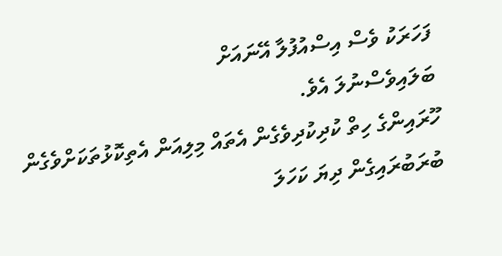ފަހަރަކު ވެސް އިސްއުފުލާ އޭނައަށް
ބަލައިވެސްނުލަ އެވެ.
ހޫރައިންގެ ހިތް ކުދިކުދިވެގެން އެތައް މިލިއަން އެތިކޮޅުތަކަށްވެގެން
ބުރަބުރައިގެން ދިޔަ ކަހަލަ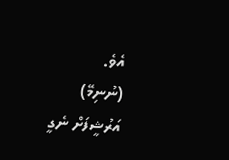އެވެ.
(ނުނިމޭ)
އަރުޝީފަށް ނެގީ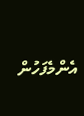އެންމެފަހުން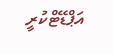އަޕްޑޭޓްކުރީ